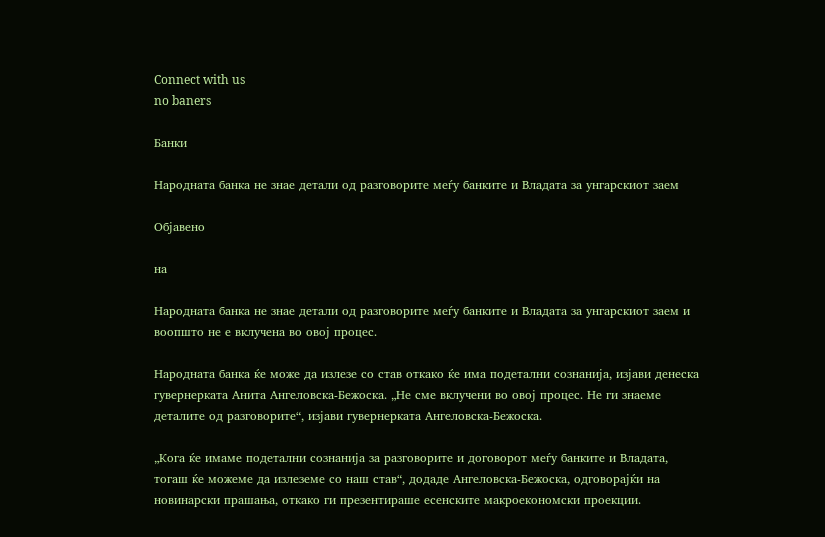Connect with us
no baners

Банки

Народната банка не знае детали од разговорите меѓу банките и Владата за унгарскиот заем

Објавено

на

Народната банка не знае детали од разговорите меѓу банките и Владата за унгарскиот заем и воопшто не е вклучена во овој процес.

Народната банка ќе може да излезе со став откако ќе има подетални сознанија, изјави денеска гувернерката Анита Ангеловска-Бежоска. „Не сме вклучени во овој процес. Не ги знаеме деталите од разговорите“, изјави гувернерката Ангеловска-Бежоска.

„Кога ќе имаме подетални сознанија за разговорите и договорот меѓу банките и Владата, тогаш ќе можеме да излеземе со наш став“, додаде Ангеловска-Бежоска, одговорајќи на новинарски прашања, откако ги презентираше есенските макроекономски проекции.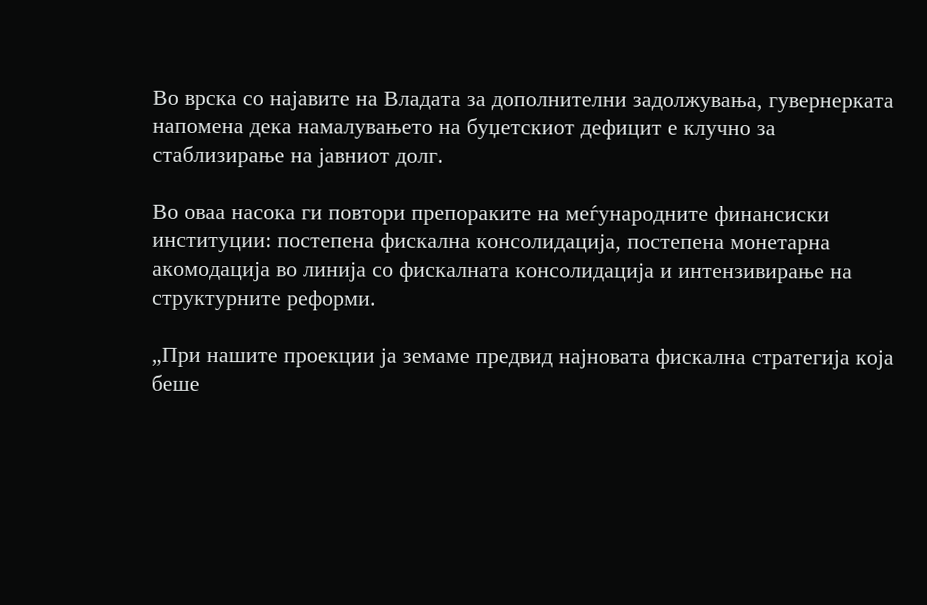Во врска со најавите на Владата за дополнителни задолжувања, гувернерката напомена дека намалувањето на буџетскиот дефицит е клучно за стаблизирање на јавниот долг.

Во оваа насока ги повтори препораките на меѓународните финансиски институции: постепена фискална консолидација, постепена монетарна акомодација во линија со фискалната консолидација и интензивирање на структурните реформи.

„При нашите проекции ја земаме предвид најновата фискална стратегија која беше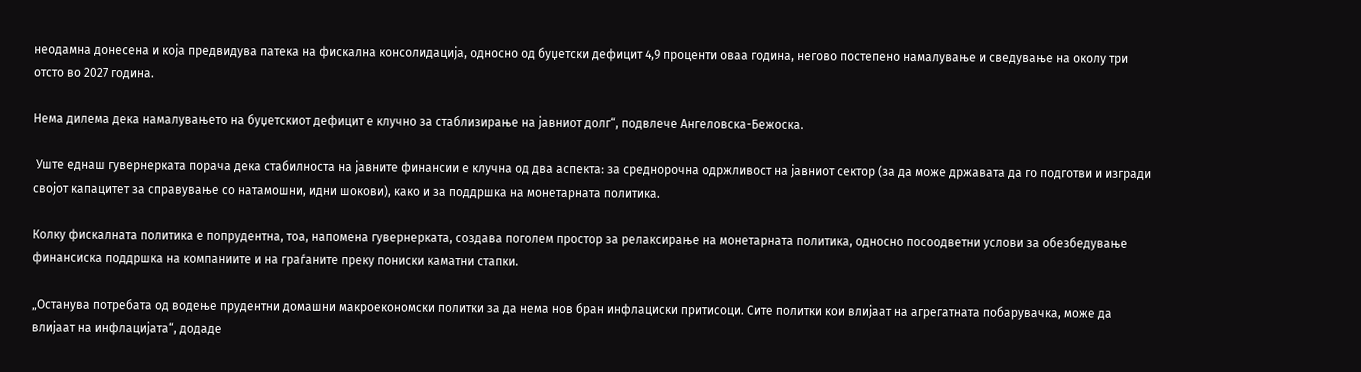неодамна донесена и која предвидува патека на фискална консолидација, односно од буџетски дефицит 4,9 проценти оваа година, негово постепено намалување и сведување на околу три отсто во 2027 година.

Нема дилема дека намалувањето на буџетскиот дефицит е клучно за стаблизирање на јавниот долг“, подвлече Ангеловска-Бежоска.

 Уште еднаш гувернерката порача дека стабилноста на јавните финансии е клучна од два аспекта: за среднорочна одржливост на јавниот сектор (за да може државата да го подготви и изгради својот капацитет за справување со натамошни, идни шокови), како и за поддршка на монетарната политика.

Колку фискалната политика е попрудентна, тоа, напомена гувернерката, создава поголем простор за релаксирање на монетарната политика, односно посоодветни услови за обезбедување финансиска поддршка на компаниите и на граѓаните преку пониски каматни стапки.

„Останува потребата од водење прудентни домашни макроекономски политки за да нема нов бран инфлациски притисоци. Сите политки кои влијаат на агрегатната побарувачка, може да влијаат на инфлацијата“, додаде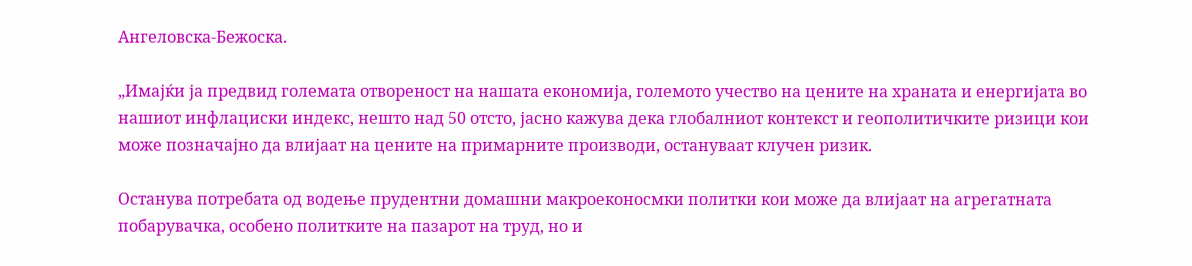Ангеловска-Бежоска.

„Имајќи ја предвид големата отвореност на нашата економија, големото учество на цените на храната и енергијата во нашиот инфлациски индекс, нешто над 50 отсто, јасно кажува дека глобалниот контекст и геополитичките ризици кои може позначајно да влијаат на цените на примарните производи, остануваат клучен ризик.

Останува потребата од водење прудентни домашни макроеконосмки политки кои може да влијаат на агрегатната побарувачка, особено политките на пазарот на труд, но и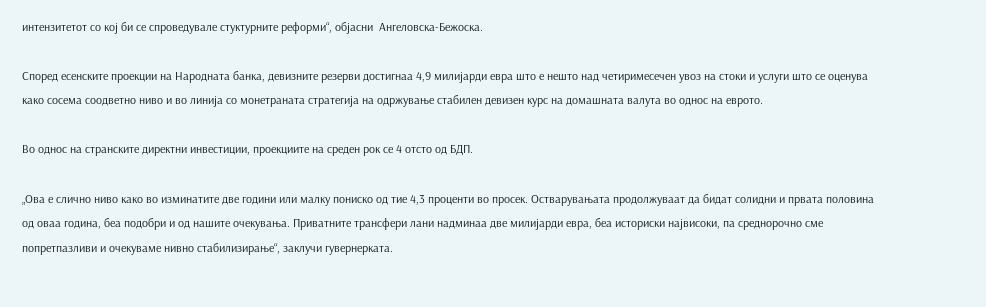интензитетот со кој би се спроведувале стуктурните реформи“, објасни  Ангеловска-Бежоска.

Според есенските проекции на Народната банка, девизните резерви достигнаа 4,9 милијарди евра што е нешто над четиримесечен увоз на стоки и услуги што се оценува како сосема соодветно ниво и во линија со монетраната стратегија на одржување стабилен девизен курс на домашната валута во однос на еврото.

Во однос на странските директни инвестиции, проекциите на среден рок се 4 отсто од БДП.

„Ова е слично ниво како во изминатите две години или малку пониско од тие 4,3 проценти во просек. Остварувањата продолжуваат да бидат солидни и првата половина од оваа година, беа подобри и од нашите очекувања. Приватните трансфери лани надминаа две милијарди евра, беа историски највисоки, па среднорочно сме попретпазливи и очекуваме нивно стабилизирање“, заклучи гувернерката.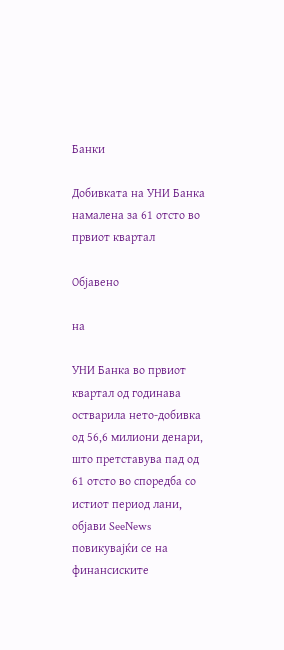Банки

Добивката на УНИ Банка намалена за 61 отсто во првиот квартал

Објавено

на

УНИ Банка во првиот квартал од годинава остварила нето-добивка од 56,6 милиони денари, што претставува пад од 61 отсто во споредба со истиот период лани, објави SeeNews повикувајќи се на финансиските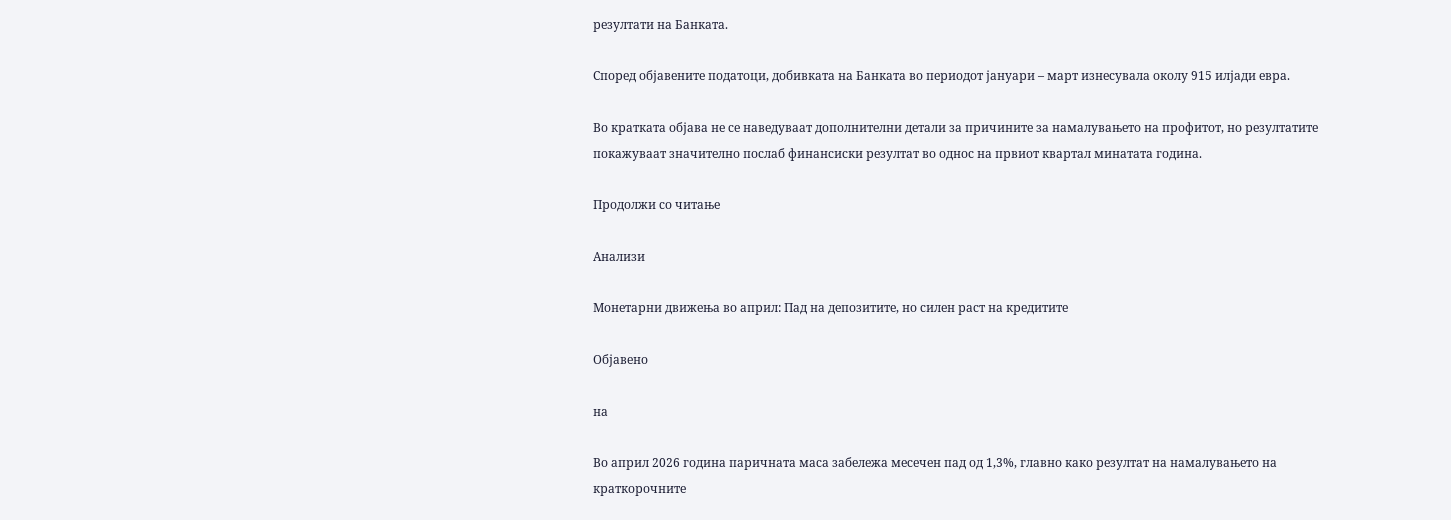резултати на Банката.

Според објавените податоци, добивката на Банката во периодот јануари – март изнесувала околу 915 илјади евра.

Во кратката објава не се наведуваат дополнителни детали за причините за намалувањето на профитот, но резултатите покажуваат значително послаб финансиски резултат во однос на првиот квартал минатата година.

Продолжи со читање

Анализи

Монетарни движења во април: Пад на депозитите, но силен раст на кредитите

Објавено

на

Во април 2026 година паричната маса забележа месечен пад од 1,3%, главно како резултат на намалувањето на краткорочните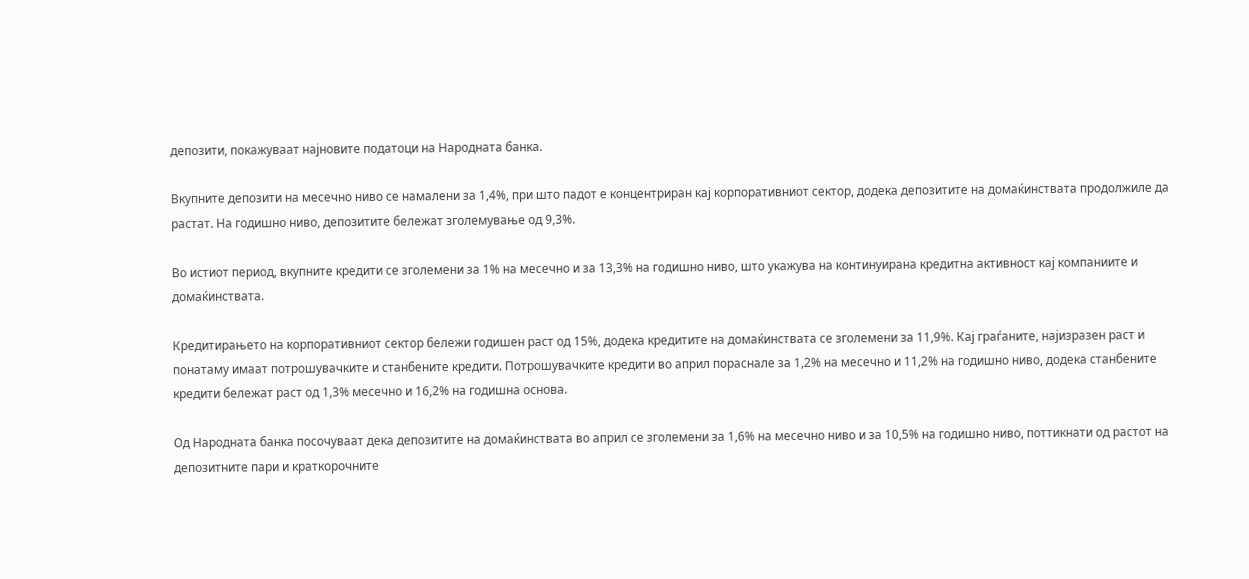депозити, покажуваат најновите податоци на Народната банка.

Вкупните депозити на месечно ниво се намалени за 1,4%, при што падот е концентриран кај корпоративниот сектор, додека депозитите на домаќинствата продолжиле да растат. На годишно ниво, депозитите бележат зголемување од 9,3%.

Во истиот период, вкупните кредити се зголемени за 1% на месечно и за 13,3% на годишно ниво, што укажува на континуирана кредитна активност кај компаниите и домаќинствата.

Кредитирањето на корпоративниот сектор бележи годишен раст од 15%, додека кредитите на домаќинствата се зголемени за 11,9%. Кај граѓаните, најизразен раст и понатаму имаат потрошувачките и станбените кредити. Потрошувачките кредити во април пораснале за 1,2% на месечно и 11,2% на годишно ниво, додека станбените кредити бележат раст од 1,3% месечно и 16,2% на годишна основа.

Од Народната банка посочуваат дека депозитите на домаќинствата во април се зголемени за 1,6% на месечно ниво и за 10,5% на годишно ниво, поттикнати од растот на депозитните пари и краткорочните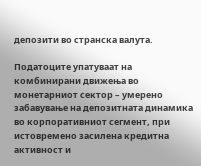депозити во странска валута.

Податоците упатуваат на комбинирани движења во монетарниот сектор – умерено забавување на депозитната динамика во корпоративниот сегмент, при истовремено засилена кредитна активност и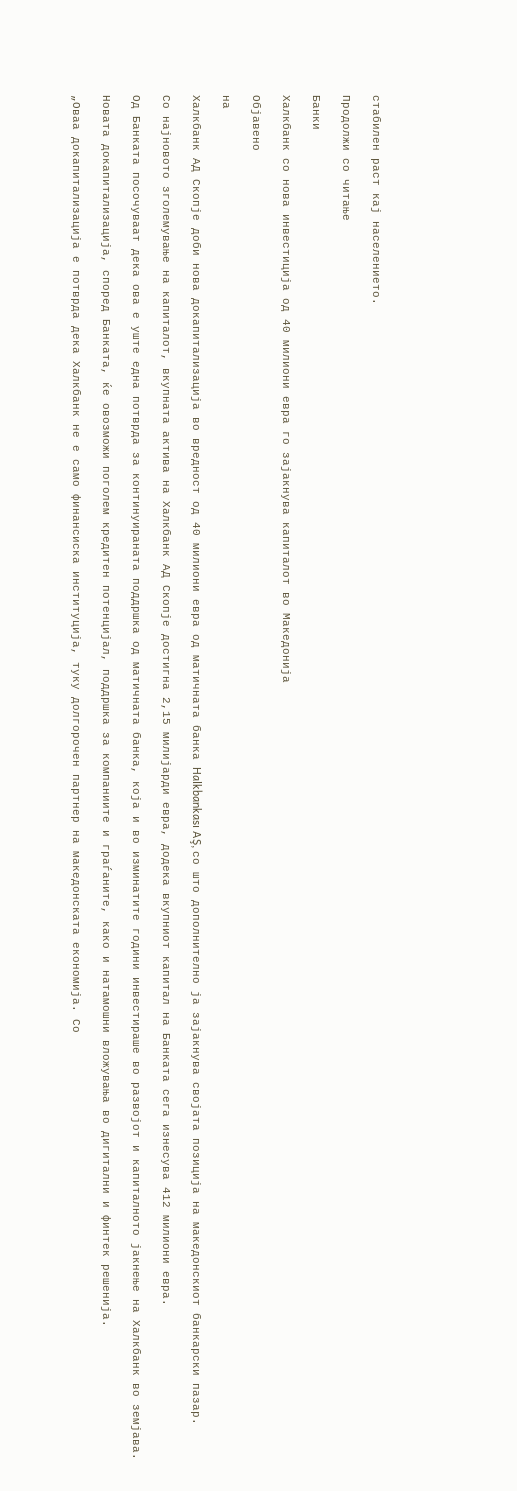стабилен раст кај населението.

Продолжи со читање

Банки

Халкбанк со нова инвестиција од 40 милиони евра го зајакнува капиталот во Македонија

Објавено

на

Халкбанк АД Скопје доби нова докапитализација во вредност од 40 милиони евра од матичната банка Halkbankası AŞ, со што дополнително ја зајакнува својата позиција на македонскиот банкарски пазар.

Со најновото зголемување на капиталот, вкупната актива на Халкбанк АД Скопје достигна 2,15 милијарди евра, додека вкупниот капитал на Банката сега изнесува 412 милиони евра.

Од Банката посочуваат дека ова е уште една потврда за континуираната поддршка од матичната банка, која и во изминатите години инвестираше во развојот и капиталното јакнење на Халкбанк во земјава.

Новата докапитализација, според Банката, ќе овозможи поголем кредитен потенцијал, поддршка за компаниите и граѓаните, како и натамошни вложувања во дигитални и финтек решенија.

„Оваа докапитализација е потврда дека Халкбанк не е само финансиска институција, туку долгорочен партнер на македонската економија. Со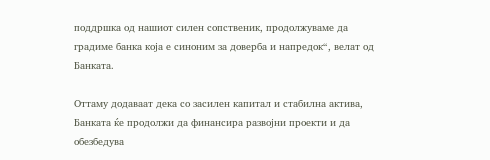поддршка од нашиот силен сопственик, продолжуваме да градиме банка која е синоним за доверба и напредок“, велат од Банката.

Оттаму додаваат дека со засилен капитал и стабилна актива, Банката ќе продолжи да финансира развојни проекти и да обезбедува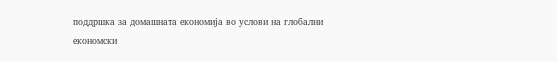поддршка за домашната економија во услови на глобални економски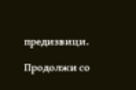предизвици.

Продолжи со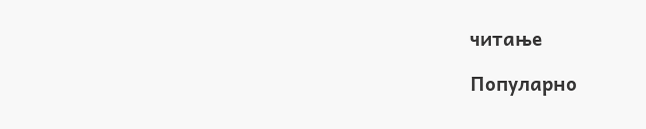читање

Популарно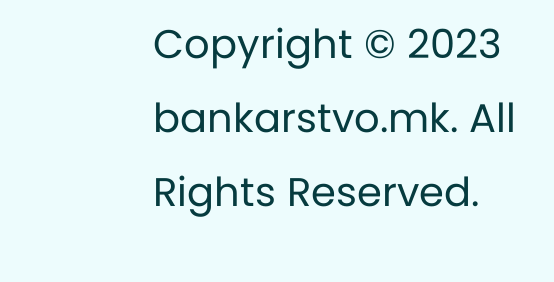Copyright © 2023 bankarstvo.mk. All Rights Reserved.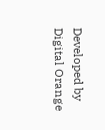Developed by Digital Orange